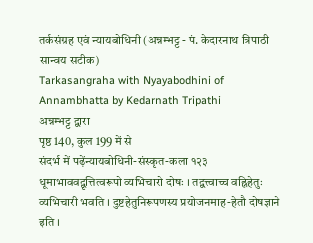तर्कसंग्रह एवं न्यायबोधिनी (अन्नम्भट्ट - पं. केदारनाथ त्रिपाठी सान्वय सटीक)
Tarkasangraha with Nyayabodhini of Annambhatta by Kedarnath Tripathi
अन्नम्भट्ट द्वारा
पृष्ठ 140, कुल 199 में से
संदर्भ में पढ़ेंन्यायबोधिनी-संस्कृत-कला १२३ धूमाभाववद्वृत्तित्वरूपो व्यभिचारो दोषः । तद्वत्त्वाच्च वह्निहेतुः व्यभिचारी भवति । दुष्टहेतुनिरूपणस्य प्रयोजनमाह-हेतौ दोषज्ञाने इति ।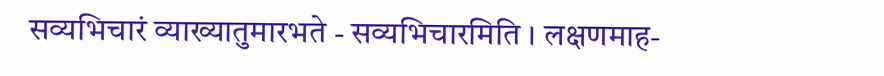सव्यभिचारं व्याख्यातुमारभते - सव्यभिचारमिति । लक्षणमाह-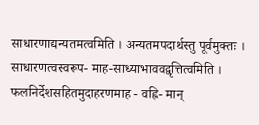साधारणाद्यन्यतमत्वमिति । अन्यतमपदार्थस्तु पूर्वमुक्तः । साधारणत्वस्वरूप- माह-साध्याभाववद्वृत्तित्वमिति । फलनिर्देशसहितमुदाहरणमाह - वह्नि- मान्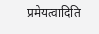प्रमेयत्वादिति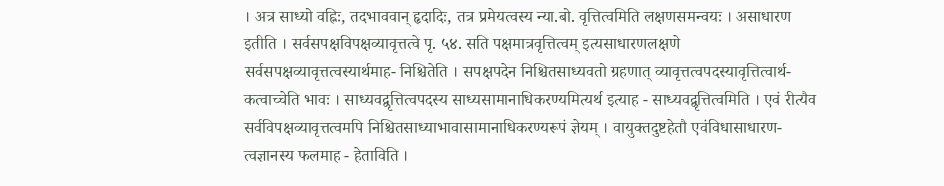। अत्र साध्यो वह्निः, तदभाववान् हृदादिः, तत्र प्रमेयत्वस्य न्या.बो. वृत्तित्वमिति लक्षणसमन्वयः । असाधारण इतीति । सर्वसपक्षविपक्षव्यावृत्तत्वे पृ. ५४. सति पक्षमात्रवृत्तित्वम् इत्यसाधारणलक्षणे सर्वसपक्षव्यावृत्तत्वस्यार्थमाह- निश्चितेति । सपक्षपदेन निश्चितसाध्यवतो ग्रहणात् व्यावृत्तत्वपदस्यावृत्तित्वार्थ- कत्वाच्चेति भावः । साध्यवद्वृत्तित्वपदस्य साध्यसामानाधिकरण्यमित्यर्थ इत्याह - साध्यवद्वृत्तित्वमिति । एवं रीत्यैव सर्वविपक्षव्यावृत्तत्वमपि निश्चितसाध्याभावासामानाधिकरण्यरूपं ज्ञेयम् । वायुक्तदुष्टहेतौ एवंविधासाधारण- त्वज्ञानस्य फलमाह - हेताविति ।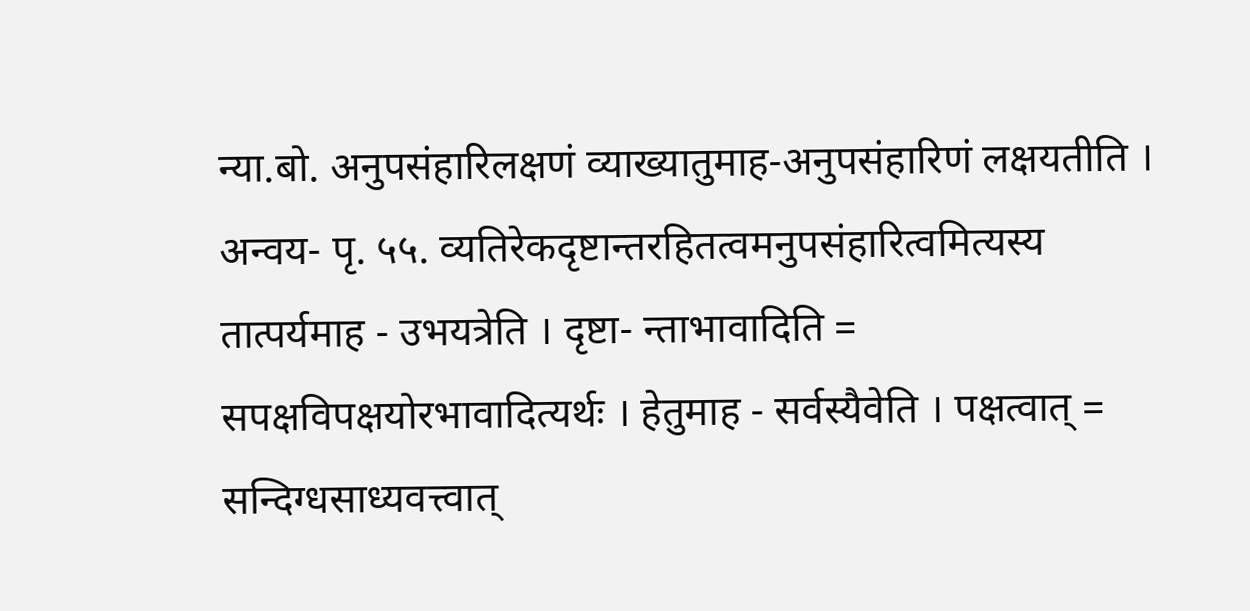न्या.बो. अनुपसंहारिलक्षणं व्याख्यातुमाह-अनुपसंहारिणं लक्षयतीति । अन्वय- पृ. ५५. व्यतिरेकदृष्टान्तरहितत्वमनुपसंहारित्वमित्यस्य तात्पर्यमाह - उभयत्रेति । दृष्टा- न्ताभावादिति = सपक्षविपक्षयोरभावादित्यर्थः । हेतुमाह - सर्वस्यैवेति । पक्षत्वात् = सन्दिग्धसाध्यवत्त्वात्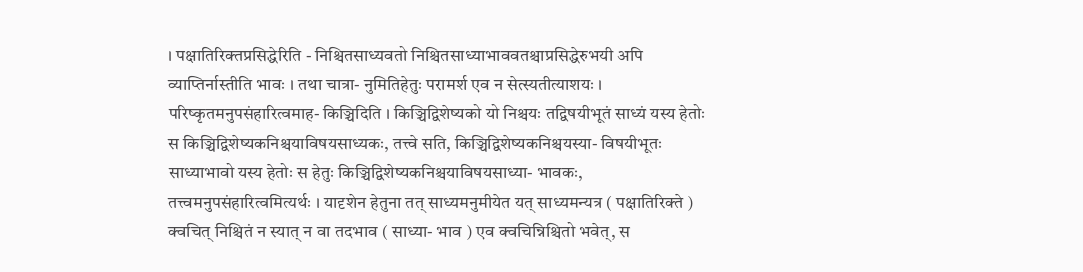। पक्षातिरिक्तप्रसिद्धेरिति - निश्चितसाध्यवतो निश्चितसाध्याभाववतश्चाप्रसिद्धेरुभयी अपि व्याप्तिर्नास्तीति भावः । तथा चात्रा- नुमितिहेतुः परामर्श एव न सेत्स्यतीत्याशयः । परिष्कृतमनुपसंहारित्वमाह- किञ्चिदिति । किञ्चिद्विशेष्यको यो निश्चयः तद्विषयीभूतं साध्यं यस्य हेतोः स किञ्चिद्विशेष्यकनिश्चयाविषयसाध्यकः, तत्त्वे सति, किञ्चिद्विशेष्यकनिश्चयस्या- विषयीभूतः साध्याभावो यस्य हेतोः स हेतुः किञ्चिद्विशेष्यकनिश्चयाविषयसाध्या- भावकः, तत्त्वमनुपसंहारित्वमित्यर्थः । यादृशेन हेतुना तत् साध्यमनुमीयेत यत् साध्यमन्यत्र ( पक्षातिरिक्ते ) क्वचित् निश्चितं न स्यात् न वा तदभाव ( साध्या- भाव ) एव क्वचिन्निश्चितो भवेत्, स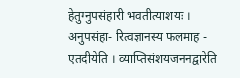हेतुग्नुपसंहारी भवतीत्याशयः । अनुपसंहा- रित्वज्ञानस्य फलमाह - एतदीयेति । व्याप्तिसंशयजननद्वारेति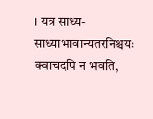। यत्र साध्य- साध्याभावान्यतरनिश्चयः क्वाचदपि न भवति,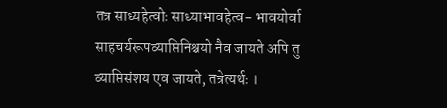तत्र साध्यहेत्वोः साध्याभावहेत्व- भावयोर्वा साहचर्यरूपव्याप्तिनिश्चयो नैव जायते अपि तु व्याप्तिसंशय एव जायते, तत्रेत्यर्थः ।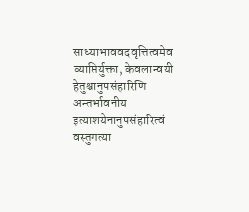साध्याभाववदवृत्तित्वमेव व्याप्तिर्युक्ता, केवलान्वयी हेतुश्चानुपसंहारिणि अन्तर्भावनीय इत्याशयेनानुपसंहारित्वं वस्तुगत्या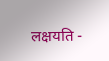लक्षयति -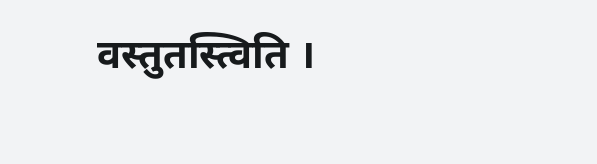वस्तुतस्त्विति ।